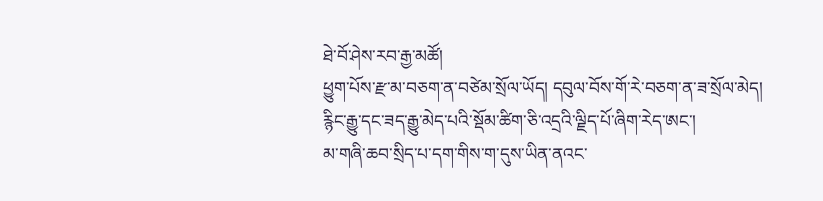ཐེ་བོ་ཤེས་རབ་རྒྱ་མཚོ།
ཕྱུག་པོས་རྫ་མ་བཅག་ན་བཙེམ་སྲོལ་ཡོད། དབུལ་བོས་གོ་རེ་བཅག་ན་ཟ་སྲོལ་མེད།
རྙིང་རྒྱུ་དང་ཟད་རྒྱུ་མེད་པའི་སྡོམ་ཚིག་ཅི་འདྲའི་ལྗིད་པོ་ཞིག་རེད་ཨང་།
མ་གཞི་ཆབ་སྲིད་པ་དག་གིས་ག་དུས་ཡིན་ནའང་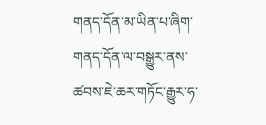གནད་དོན་མ་ཡིན་པ་ཞིག་གནད་དོན་ལ་བསྒྱུར་ནས་ཚབས་ཇེ་ཆར་གཏོང་རྒྱུར་ཧ་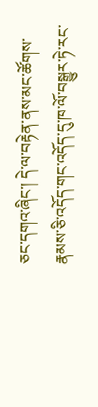ཅང་དགའ་ཞིང་། དེ་ལ་བརྟེན་ནས་མང་ཚོགས་རྣམས་ཅི་འདོད་གང་འདོད་དུ་ཁ་ལོ་བསྒྱུར་ཏེ་རང་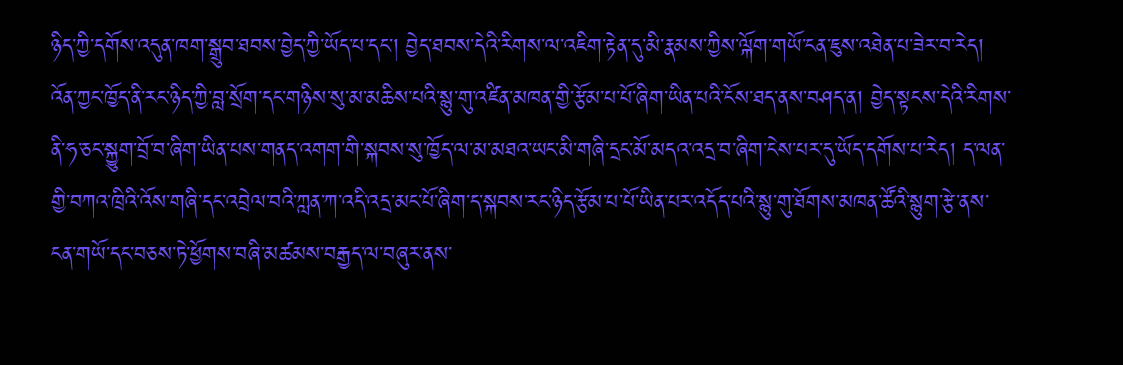ཉིད་ཀྱི་དགོས་འདུན་ཁག་སྒྲུབ་ཐབས་བྱེད་ཀྱི་ཡོད་པ་དང་། བྱེད་ཐབས་དེའི་རིགས་ལ་འཇིག་རྟེན་དུ་མི་རྣམས་ཀྱིས་ལྐོག་གཡོ་ངན་ཇུས་འཐེན་པ་ཟེར་བ་རེད། འོན་ཀྱང་ཁྱོད་ནི་རང་ཉིད་ཀྱི་བླ་སྲོག་དང་གཉིས་སུ་མ་མཆིས་པའི་སྙུ་གུ་འཛིན་མཁན་གྱི་རྩོམ་པ་པོ་ཞིག་ཡིན་པའི་ངོས་ཐད་ནས་བཤད་ན། བྱེད་སྟངས་དེའི་རིགས་ནི་ཧ་ཅང་སྐྱུག་བྲོ་བ་ཞིག་ཡིན་པས་གནད་འགག་གི་སྐབས་སུ་ཁྱོད་ལ་མ་མཐའ་ཡང་མི་གཞི་དྲང་མོ་མདའ་འདྲ་བ་ཞིག་ངེས་པར་དུ་ཡོད་དགོས་པ་རེད། ད་ལན་གྱི་བཀའ་ཁྲིའི་འོས་གཞི་དང་འབྲེལ་བའི་ཀླན་ཀ་འདི་འདྲ་མང་པོ་ཞིག་ད་སྐབས་རང་ཉིད་རྩོམ་པ་པོ་ཡིན་པར་འདོད་པའི་སྙུ་གུ་ཐོགས་མཁན་ཚོའི་སྙུག་རྩེ་ནས་ངན་གཡོ་དང་བཅས་ཏེ་ཕྱོགས་བཞི་མཚམས་བརྒྱད་ལ་བཞུར་ནས་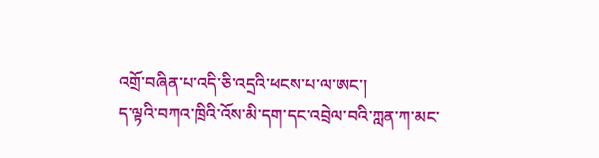འགྲོ་བཞིན་པ་འདི་ཅི་འདྲའི་ཕངས་པ་ལ་ཨང་།
ད་ལྟའི་བཀའ་ཁྲིའི་འོས་མི་དག་དང་འབྲེལ་བའི་ཀླན་ཀ་མང་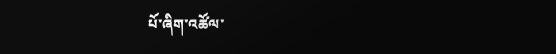པོ་ཞིག་འཚོལ་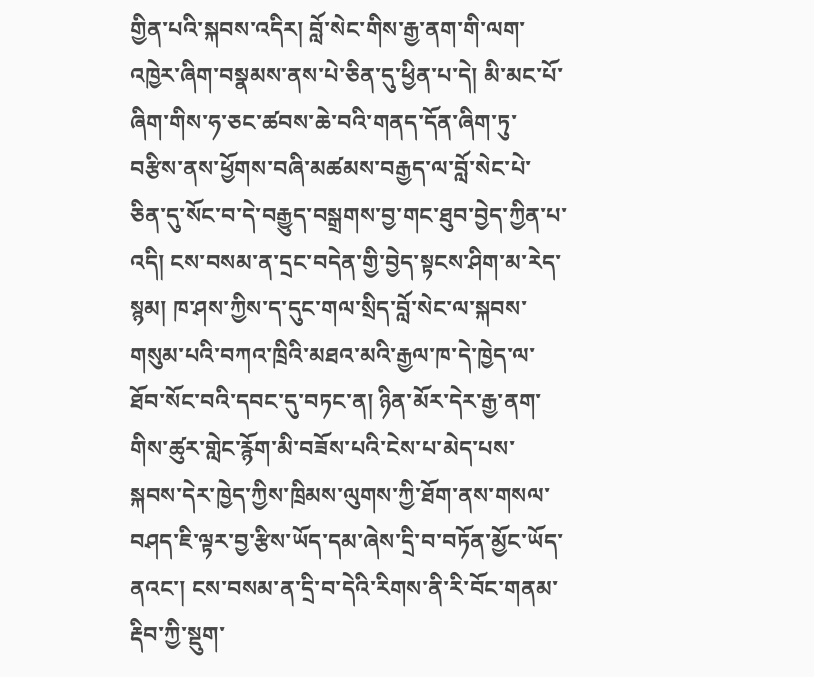གྱིན་པའི་སྐབས་འདིར། བློ་སེང་གིས་རྒྱ་ནག་གི་ལག་འཁྱེར་ཞིག་བསྣམས་ནས་པེ་ཅིན་དུ་ཕྱིན་པ་དེ། མི་མང་པོ་ཞིག་གིས་ཧ་ཅང་ཚབས་ཆེ་བའི་གནད་དོན་ཞིག་ཏུ་བརྩིས་ནས་ཕྱོགས་བཞི་མཚམས་བརྒྱད་ལ་བློ་སེང་པེ་ཅིན་དུ་སོང་བ་དེ་བརྒྱུད་བསྒྲགས་བྱ་གང་ཐུབ་བྱེད་ཀྱིན་པ་འདི། ངས་བསམ་ན་དྲང་བདེན་གྱི་བྱེད་སྟངས་ཤིག་མ་རེད་སྙམ། ཁ་ཤས་ཀྱིས་ད་དུང་གལ་སྲིད་བློ་སེང་ལ་སྐབས་གསུམ་པའི་བཀའ་ཁྲིའི་མཐའ་མའི་རྒྱལ་ཁ་དེ་ཁྱེད་ལ་ཐོབ་སོང་བའི་དབང་དུ་བཏང་ན། ཉིན་མོར་དེར་རྒྱ་ནག་གིས་ཚུར་གླེང་རྙོག་མི་བཟོས་པའི་ངེས་པ་མེད་པས་སྐབས་དེར་ཁྱེད་ཀྱིས་ཁྲིམས་ལུགས་ཀྱི་ཐོག་ནས་གསལ་བཤད་ཇི་ལྟར་བྱ་རྩིས་ཡོད་དམ་ཞེས་དྲི་བ་བཏོན་མྱོང་ཡོད་ནའང་། ངས་བསམ་ན་དྲི་བ་དེའི་རིགས་ནི་རི་བོང་གནམ་རྡིབ་ཀྱི་སྡུག་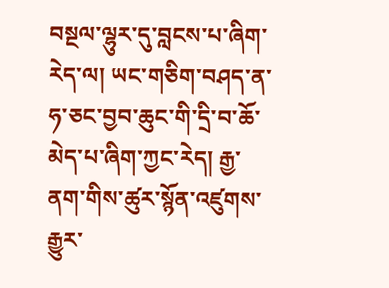བསྔལ་ལྷུར་དུ་བླངས་པ་ཞིག་རེད་ལ། ཡང་གཅིག་བཤད་ན་ཧ་ཅང་བྱབ་ཆུང་གི་དྲི་བ་ཆོ་མེད་པ་ཞིག་ཀྱང་རེད། རྒྱ་ནག་གིས་ཚུར་སྙོན་འཛུགས་རྒྱུར་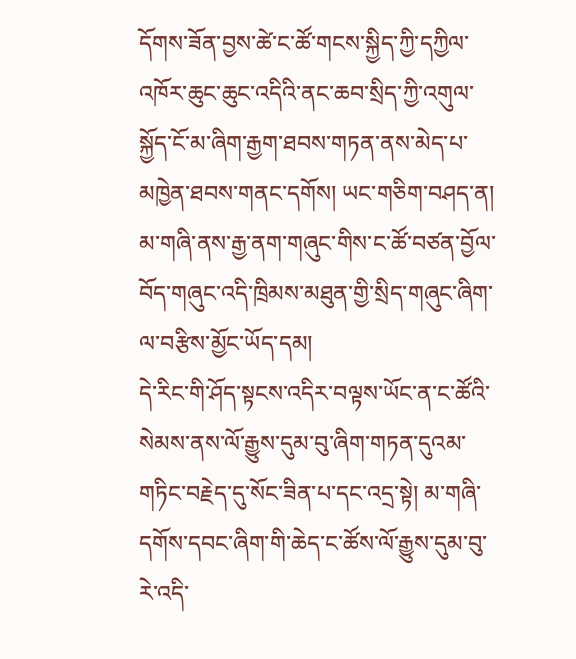དོགས་ཟོན་བྱས་ཚེ་ང་ཚོ་གངས་སྐྱིད་ཀྱི་དཀྱིལ་འཁོར་ཆུང་ཆུང་འདིའི་ནང་ཆབ་སྲིད་ཀྱི་འགུལ་སྐྱོད་ངོ་མ་ཞིག་རྒྱག་ཐབས་གཏན་ནས་མེད་པ་མཁྱེན་ཐབས་གནང་དགོས། ཡང་གཅིག་བཤད་ན། མ་གཞི་ནས་རྒྱ་ནག་གཞུང་གིས་ང་ཚོ་བཙན་བྱོལ་བོད་གཞུང་འདི་ཁྲིམས་མཐུན་གྱི་སྲིད་གཞུང་ཞིག་ལ་བརྩིས་མྱོང་ཡོད་དམ།
དེ་རིང་གི་ཤོད་སྟངས་འདིར་བལྟས་ཡོང་ན་ང་ཚོའི་སེམས་ནས་ལོ་རྒྱུས་དུམ་བུ་ཞིག་གཏན་དུའམ་གཏིང་བརྗེད་དུ་སོང་ཟིན་པ་དང་འདྲ་སྟེ། མ་གཞི་དགོས་དབང་ཞིག་གི་ཆེད་ང་ཚོས་ལོ་རྒྱུས་དུམ་བུ་རེ་འདི་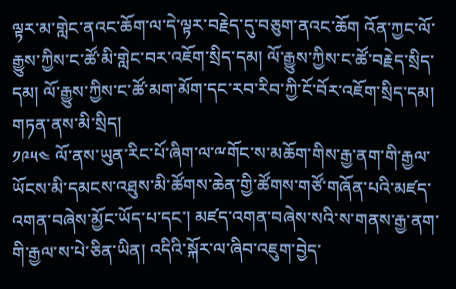ལྟར་མ་གླེང་ནའང་ཆོག་ལ་དེ་ལྟར་བརྗེད་དུ་བཅུག་ནའང་ཆོག འོན་ཀྱང་ལོ་རྒྱུས་ཀྱིས་ང་ཚོ་མི་གླེང་བར་འཇོག་སྲིད་དམ། ལོ་རྒྱུས་ཀྱིས་ང་ཚོ་བརྗེད་སྲིད་དམ། ལོ་རྒྱུས་ཀྱིས་ང་ཚོ་མག་མོག་དང་རབ་རིབ་ཀྱི་ངོ་བོར་འཇོག་སྲིད་དམ། གཏན་ནས་མི་སྲིད།
༡༩༥༤ ལོ་ནས་ཡུན་རིང་པོ་ཞིག་ལ་ྋགོང་ས་མཆོག་གིས་རྒྱ་ནག་གི་རྒྱལ་ཡོངས་མི་དམངས་འཐུས་མི་ཚོགས་ཆེན་གྱི་ཚོགས་གཙོ་གཞོན་པའི་མཛད་འགན་བཞེས་མྱོང་ཡོད་པ་དང་། མཛད་འགན་བཞེས་སའི་ས་གནས་རྒྱ་ནག་གི་རྒྱལ་ས་པེ་ཅིན་ཡིན། འདིའི་སྐོར་ལ་ཞིབ་འཇུག་བྱེད་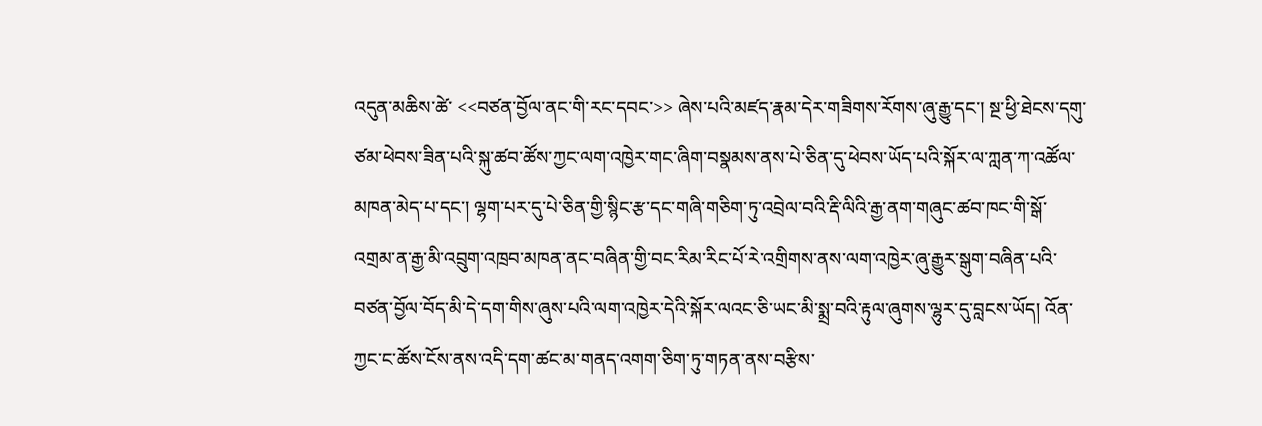འདུན་མཆིས་ཚེ་ <<བཙན་བྱོལ་ནང་གི་རང་དབང་>> ཞེས་པའི་མཛད་རྣམ་དེར་གཟིགས་རོགས་ཞུ་རྒྱུ་དང་། སྔ་ཕྱི་ཐེངས་དགུ་ཙམ་ཕེབས་ཟིན་པའི་སྐུ་ཚབ་ཚོས་ཀྱང་ལག་འཁྱེར་གང་ཞིག་བསྣམས་ནས་པེ་ཅིན་དུ་ཕེབས་ཡོད་པའི་སྐོར་ལ་ཀླན་ཀ་འཚོལ་མཁན་མེད་པ་དང་། ལྷག་པར་དུ་པེ་ཅིན་གྱི་སྙིང་རྩ་དང་གཞི་གཅིག་ཏུ་འབྲེལ་བའི་རྡི་ལིའི་རྒྱ་ནག་གཞུང་ཚབ་ཁང་གི་སྒོ་འགྲམ་ན་རྒྱ་མི་འབྲུག་འཁྲབ་མཁན་ནང་བཞིན་གྱི་བང་རིམ་རིང་པོ་རེ་འགྲིགས་ནས་ལག་འཁྱེར་ཞུ་རྒྱུར་སྒུག་བཞིན་པའི་བཙན་བྱོལ་བོད་མི་དེ་དག་གིས་ཞུས་པའི་ལག་འཁྱེར་དེའི་སྐོར་ལའང་ཅི་ཡང་མི་སྨྲ་བའི་རྟུལ་ཞུགས་ལྷུར་དུ་བླངས་ཡོད། འོན་ཀྱང་ང་ཚོས་ངོས་ནས་འདི་དག་ཚང་མ་གནད་འགག་ཅིག་ཏུ་གཏན་ནས་བརྩིས་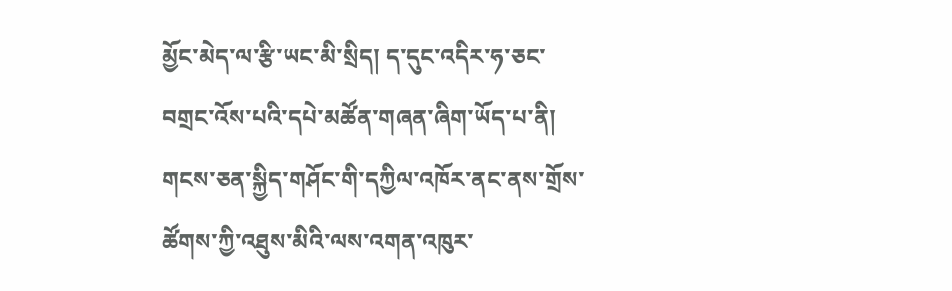མྱོང་མེད་ལ་རྩི་ཡང་མི་སྲིད། ད་དུང་འདིར་ཧ་ཅང་བགྲང་འོས་པའི་དཔེ་མཚོན་གཞན་ཞིག་ཡོད་པ་ནི། གངས་ཅན་སྐྱིད་གཤོང་གི་དཀྱིལ་འཁོར་ནང་ནས་གྲོས་ཚོགས་ཀྱི་འཐུས་མིའི་ལས་འགན་འཁུར་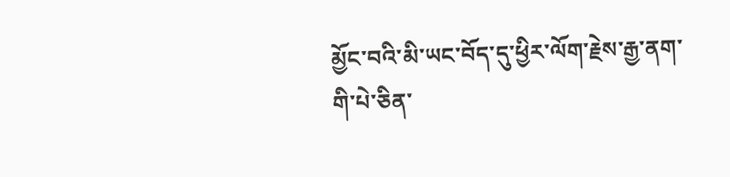མྱོང་བའི་མི་ཡང་བོད་དུ་ཕྱིར་ལོག་རྗེས་རྒྱ་ནག་གི་པེ་ཅིན་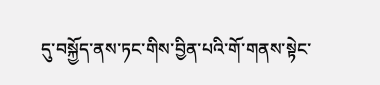དུ་བསྐྱོད་ནས་ཏང་གིས་བྱིན་པའི་གོ་གནས་སྟེང་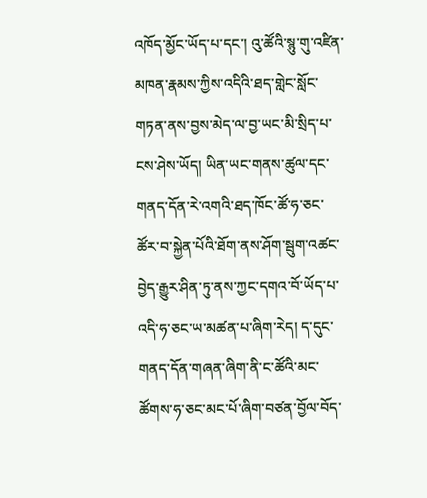འཁོད་མྱོང་ཡོད་པ་དང་། འུ་ཚོའི་སྙུ་གུ་འཛིན་མཁན་རྣམས་ཀྱིས་འདིའི་ཐད་གླེང་སློང་གཏན་ནས་བྱས་མེད་ལ་བྱ་ཡང་མི་སྲིད་པ་ངས་ཤེས་ཡོད། ཡིན་ཡང་གནས་ཚུལ་དང་གནད་དོན་རེ་འགའི་ཐད་ཁོང་ཚོ་ཧ་ཅང་ཚོར་བ་སྐྱེན་པོའི་ཐོག་ནས་ཤོག་སྦུག་འཚང་བྱེད་རྒྱུར་ཤིན་ཏུ་ནས་ཀྱང་དགའ་བོ་ཡོད་པ་འདི་ཧ་ཅང་ཡ་མཚན་པ་ཞིག་རེད། ད་དུང་གནད་དོན་གཞན་ཞིག་ནི་ང་ཚོའི་མང་ཚོགས་ཧ་ཅང་མང་པོ་ཞིག་བཙན་བྱོལ་བོད་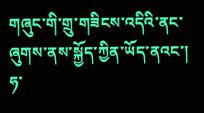གཞུང་གི་གྲུ་གཟིངས་འདིའི་ནང་ཞུགས་ནས་སྐྱོད་ཀྱིན་ཡོད་ནའང་། ཧ་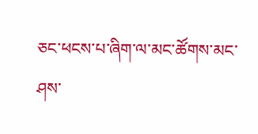ཅང་ཕངས་པ་ཞིག་ལ་མང་ཚོགས་མང་ཤས་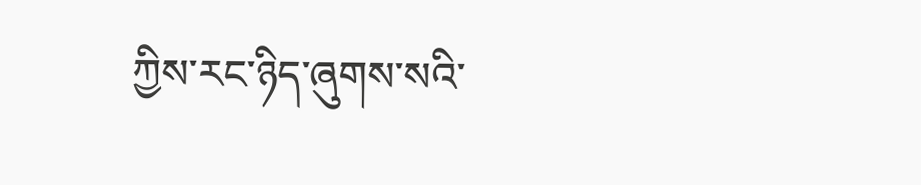ཀྱིས་རང་ཉིད་ཞུགས་སའི་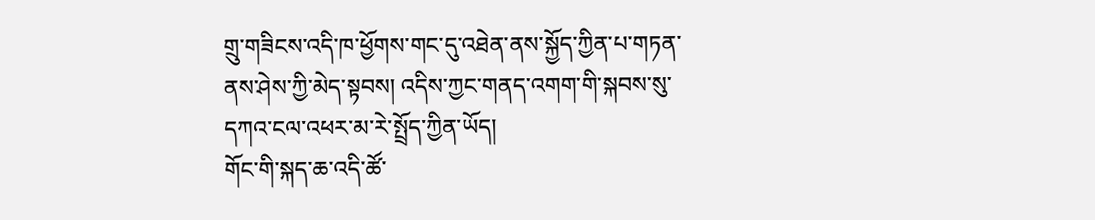གྲུ་གཟིངས་འདི་ཁ་ཕྱོགས་གང་དུ་འཐེན་ནས་སྐྱོད་ཀྱིན་པ་གཏན་ནས་ཤེས་ཀྱི་མེད་སྟབས། འདིས་ཀྱང་གནད་འགག་གི་སྐབས་སུ་དཀའ་ངལ་འཕར་མ་རེ་སྤྲོད་ཀྱིན་ཡོད།
གོང་གི་སྐད་ཆ་འདི་ཚོ་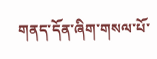གནད་དོན་ཞིག་གསལ་པོ་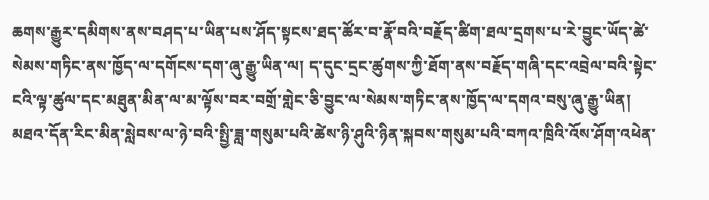ཆགས་རྒྱུར་དམིགས་ནས་བཤད་པ་ཡིན་པས་ཤོད་སྟངས་ཐད་ཚོར་བ་རྣོ་བའི་བརྗོད་ཚིག་ཐལ་དྲགས་པ་རེ་བྱུང་ཡོད་ཚེ་སེམས་གཏིང་ནས་ཁྱོད་ལ་དགོངས་དག་ཞུ་རྒྱུ་ཡིན་ལ། ད་དུང་དྲང་ཚུགས་ཀྱི་ཐོག་ནས་བརྗོད་གཞི་དང་འབྲེལ་བའི་སྟེང་ངའི་ལྟ་ཚུལ་དང་མཐུན་མིན་ལ་མ་ལྟོས་བར་བགྲོ་གླེང་ཅི་བྱུང་ལ་སེམས་གཏིང་ནས་ཁྱོད་ལ་དགའ་བསུ་ཞུ་རྒྱུ་ཡིན།
མཐའ་དོན་རིང་མིན་སླེབས་ལ་ཉེ་བའི་སྤྱི་ཟླ་གསུམ་པའི་ཚེས་ཉི་ཤུའི་ཉིན་སྐབས་གསུམ་པའི་བཀའ་ཁྲིའི་འོས་ཤོག་འཕེན་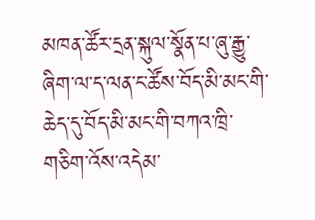མཁན་ཚོར་དྲན་སྐུལ་སྣོན་པ་ཞུ་རྒྱུ་ཞིག་ལ་ད་ལན་ང་ཚོས་བོད་མི་མང་གི་ཆེད་དུ་བོད་མི་མང་གི་བཀའ་ཁྲི་གཅིག་འོས་འདེམ་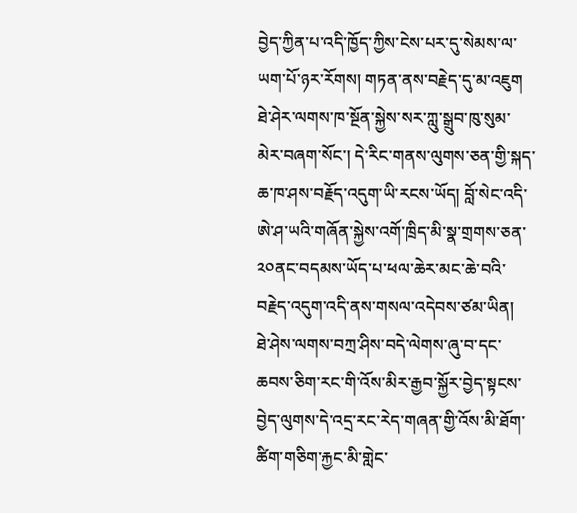བྱེད་ཀྱིན་པ་འདི་ཁྱོད་ཀྱིས་ངེས་པར་དུ་སེམས་ལ་ཡག་པོ་ཉར་རོགས། གཏན་ནས་བརྗེད་དུ་མ་འཇུག
ཐེ་ཤེར་ལགས་ཁ་སྔོན་སྐྱེས་སར་ཀླུ་སྒྲུབ་ཁུ་སུམ་མེར་བཞག་སོང་། དེ་རིང་གནས་ལུགས་ཅན་གྱི་སྐད་ཆ་ཁ་ཤས་བརྗོད་འདུག་ཡི་རངས་ཡོད། བློ་སེང་འདི་ཨེ་ཤ་ཡའི་གཞོན་སྐྱེས་འགོ་ཁྲིད་མི་སྣ་གྲགས་ཅན་༢༠ནང་བདམས་ཡོད་པ་ཕལ་ཆེར་མང་ཆེ་བའི་བརྗེད་འདུག་འདི་ནས་གསལ་འདེབས་ཙམ་ཡིན།
ཐེ་ཤེས་ལགས་བཀྲ་ཤིས་བདེ་ལེགས་ཞུ་བ་དང་ཆབས་ཅིག་རང་གི་འོས་མིར་རྒྱབ་སྐྱོར་བྱེད་སྟངས་བྱེད་ལུགས་དེ་འདྲ་རང་རེད་གཞན་གྱི་འོས་མི་ཐོག་ཚིག་གཅིག་རྐྱང་མི་གླེང་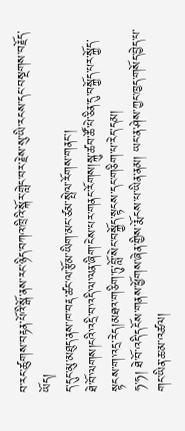བ་རང་ཚུགས་བརྟན་པོའི་སྒོ་ནས་རང་ཉིད་བཀའ་ཁྲིའི་སྐོར་གླེང་བར་རྗེས་སུ་ཡི་རངས་དང་བསྔགས་བརྗོད་ཡོད།
ད་དུང་མུ་མཐུད་ནས་ཁ་བརྡ་ཚང་ལ་རྩོམ་ཡིག་མང་ཙམ་སྤེལ་རོགས་གནང་།
ཐེ་བོ་ལགས།ངའི་འདྲི་བ་འདི་ལ་ལན་ཞིག་ངེས་པར་གནང་རོགས།སྐུ་ཚབ་ཚོ་པེ་ཅིན་དུ་བསྐྱོད་པར་སྐྱོད་སྟངས་ག་འདྲ་རེད།མཐའ་གཅིག་ཏུ་བློ་སེང་བསྐྱོད་སྟངས་དང་གཅིག་པ་རེད་དམ།
ཧ་ཧ། ཐེ་བོ་འདི་དངོས་གནས་ཕྱོགས་ཞེན་གྱིས་རྨོངས་པ་ཡིན་ནམ། ཡང་ན་ཤེས་ཀྱང་ཁྱད་གསོད་བྱེད་པ་གང་ཡིན་ཆ་མ་འཚལ།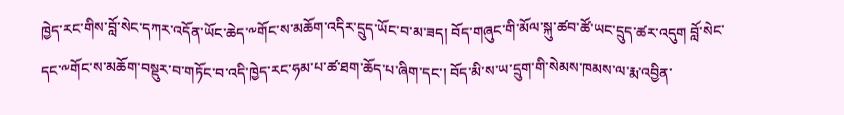ཁྱེད་རང་གིས་བློ་སེང་དཀར་འདོན་ཡོང་ཆེད་༸གོང་ས་མཆོག་འདིར་དྲུད་ཡོང་བ་མ་ཟད། བོད་གཞུང་གི་མོལ་སྐུ་ཚབ་ཚོ་ཡང་དྲུད་ཚར་འདུག བློ་སེང་དང་༸གོང་ས་མཆོག་བསྡུར་བ་གཏོང་བ་འདི་ཁྱེད་རང་ཧམ་པ་ཚ་ཐག་ཆོད་པ་ཞིག་དང་། བོད་མི་ས་ཡ་དྲུག་གི་སེམས་ཁམས་ལ་རྨ་འབྱིན་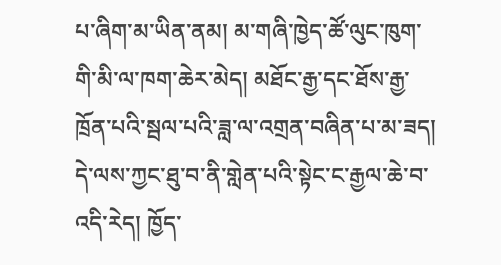པ་ཞིག་མ་ཡིན་ནམ། མ་གཞི་ཁྱེད་ཚོ་ལུང་ཁུག་གི་མི་ལ་ཁག་ཆེར་མེད། མཐོང་རྒྱ་དང་ཐོས་རྒྱ་ཁྲོན་པའི་སྦལ་པའི་ཟླ་ལ་འགྲན་བཞིན་པ་མ་ཟད། དེ་ལས་ཀྱང་ཐུ་བ་ནི་གླེན་པའི་སྟེང་ང་རྒྱལ་ཆེ་བ་འདི་རེད། ཁྱོད་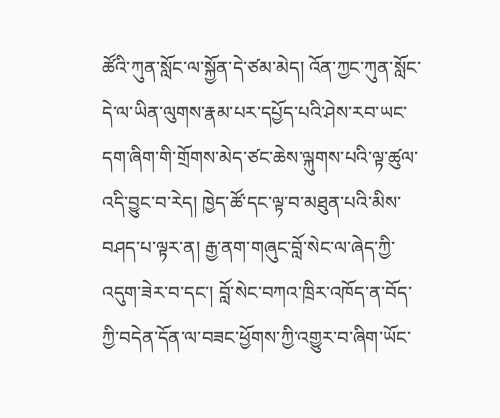ཚོའི་ཀུན་སློང་ལ་སྐྱོན་དེ་ཙམ་མེད། འོན་ཀྱང་ཀུན་སློང་དེ་ལ་ཡིན་ལུགས་རྣམ་པར་དཔྱོད་པའི་ཤེས་རབ་ཡང་དག་ཞིག་གི་གྲོགས་མེད་ཙང་ཆེས་ལྐུགས་པའི་ལྟ་ཚུལ་འདི་བྱུང་བ་རེད། ཁྱེད་ཚོ་དང་ལྟ་བ་མཐུན་པའི་མིས་བཤད་པ་ལྟར་ན། རྒྱ་ནག་གཞུང་བློ་སེང་ལ་ཞེད་ཀྱི་འདུག་ཟེར་བ་དང་། བློ་སེང་བཀའ་ཁྲིར་འཁོད་ན་བོད་ཀྱི་བདེན་དོན་ལ་བཟང་ཕྱོགས་ཀྱི་འགྱུར་བ་ཞིག་ཡོང་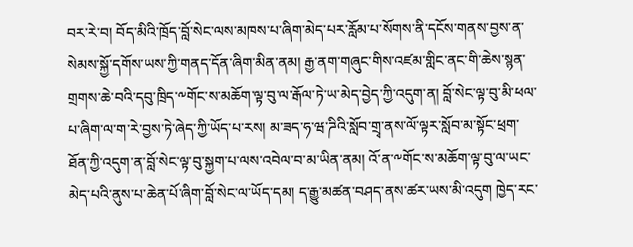བར་རེ་བ། བོད་མིའི་ཁྲོད་བློ་སེང་ལས་མཁས་པ་ཞིག་མེད་པར་རློམ་པ་སོགས་ནི་དངོས་གནས་བྱས་ན་སེམས་སྐྱོ་དགོས་ཡས་ཀྱི་གནད་དོན་ཞིག་མིན་ནམ། རྒྱ་ནག་གཞུང་གིས་འཛམ་གླིང་ནང་གི་ཆེས་སྙན་གྲགས་ཆེ་བའི་དབུ་ཁྲིད་༸གོང་ས་མཆོག་ལྟ་བུ་ལ་རྒོལ་ཏེ་ཡ་མེད་བྱེད་ཀྱི་འདུག་ན། བློ་སེང་ལྟ་བུ་མི་ཕལ་པ་ཞིག་ལ་ག་རེ་བྱས་ཏེ་ཞེད་ཀྱི་ཡོད་པ་རས། མ་ཟད་ཧ་ཝ་ཌིའི་སློབ་གྲྭ་ནས་ལོ་ལྟར་སློབ་མ་སྟོང་ཕྲག་ཐོན་ཀྱི་འདུག་ན་བློ་སེང་ལྟ་བུ་སྐྱག་པ་ལས་འབེལ་བ་མ་ཡིན་ནམ། འོ་ན་༸གོང་ས་མཆོག་ལྟ་བུ་ལ་ཡང་མེད་པའི་ནུས་པ་ཆེན་པོ་ཞིག་བློ་སེང་ལ་ཡོད་དམ། ད་རྒྱུ་མཚན་བཤད་ནས་ཚར་ཡས་མི་འདུག ཁྱེད་རང་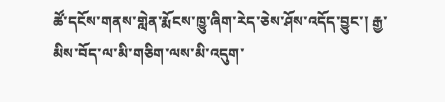ཚོ་དངོས་གནས་གླེན་རྨོངས་ཁྱུ་ཞིག་རེད་ཅེས་ཤོས་འདོད་བྱུང་། རྒྱ་མིས་བོད་ལ་མི་གཅིག་ལས་མི་འདུག་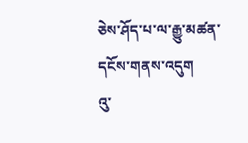ཅེས་ཤོད་པ་ལ་རྒྱུ་མཚན་དངོས་གནས་འདུག
འུ་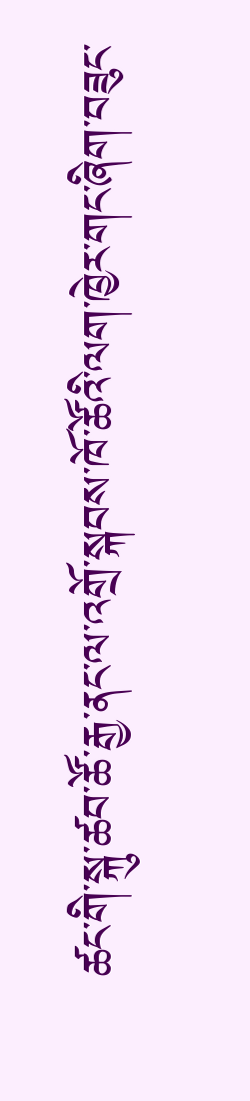ཚང་གི་སྐུ་ཚབ་ཚོ་རྒྱ་ནང་ལ་འགྲོ་སྐབས་ཁོ་ཚོའི་ལག་ཁྱེར་གང་ཞིག་བཟུང་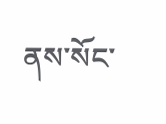ནས་སོང་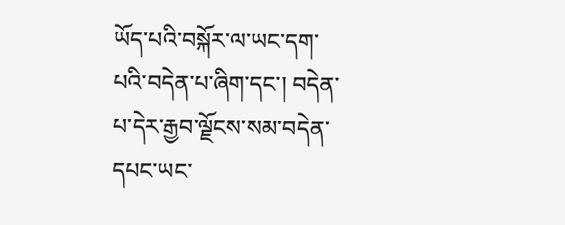ཡོད་པའི་བསྐོར་ལ་ཡང་དག་པའི་བདེན་པ་ཞིག་དང་། བདེན་པ་དེར་རྒྱབ་ལྗོངས་སམ་བདེན་དཔང་ཡང་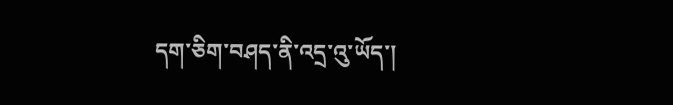དག་ཅིག་བཤད་ནི་འདྲ་འུ་ཡོད་།